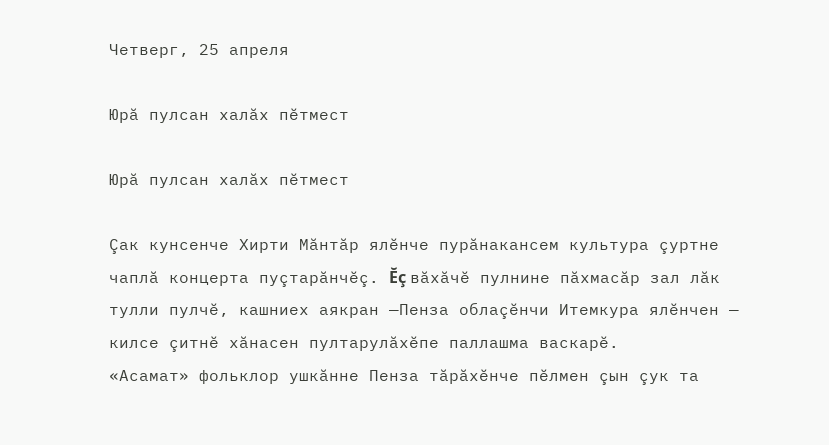Четверг, 25 апреля

Юрă пулсан халăх пĕтмест

Юрă пулсан халăх пĕтмест

Çак кунсенче Хирти Мăнтăр ялĕнче пурăнакансем культура çуртне чаплă концерта пуçтарăнчĕç. Ĕç вăхăчĕ пулнине пăхмасăр зал лăк тулли пулчĕ, кашниех аякран —Пенза облаçĕнчи Итемкура ялĕнчен — килсе çитнĕ хăнасен пултарулăхĕпе паллашма васкарĕ.
«Асамат» фольклор ушкăнне Пенза тăрăхĕнче пĕлмен çын çук та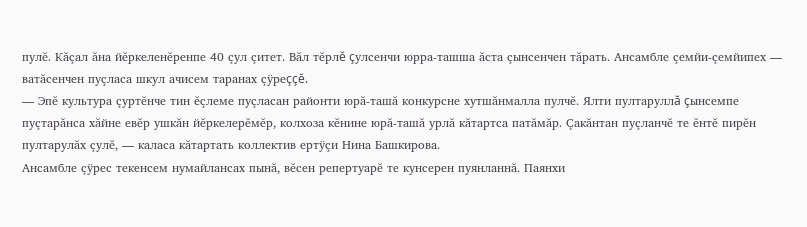пулĕ. Кăçал ăна йĕркеленĕренпе 40 çул çитет. Вăл тĕрлĕ çулсенчи юрра-ташша ăста çынсенчен тăрать. Ансамбле çемйи-çемйипех — ватăсенчен пуçласа шкул ачисем таранах çÿреççĕ.
— Эпĕ культура çуртĕнче тин ĕçлеме пуçласан районти юрă-ташă конкурсне хутшăнмалла пулчĕ. Ялти пултаруллă çынсемпе пуçтарăнса хăйне евĕр ушкăн йĕркелерĕмĕр, колхоза кĕнине юрă-ташă урлă кăтартса патăмăр. Çакăнтан пуçланчĕ те ĕнтĕ пирĕн пултарулăх çулĕ, — каласа кăтартать коллектив ертÿçи Нина Башкирова.
Ансамбле çÿрес текенсем нумайлансах пынă, вĕсен репертуарĕ те кунсерен пуянланнă. Паянхи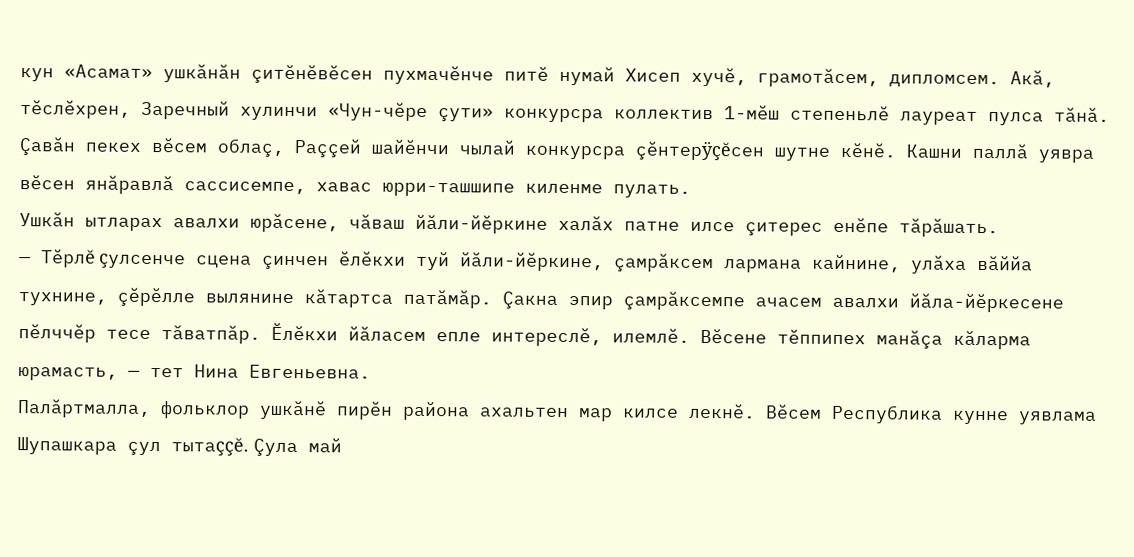кун «Асамат» ушкăнăн çитĕнĕвĕсен пухмачĕнче питĕ нумай Хисеп хучĕ, грамотăсем, дипломсем. Акă, тĕслĕхрен, Заречный хулинчи «Чун-чĕре çути» конкурсра коллектив 1-мĕш степеньлĕ лауреат пулса тăнă. Çавăн пекех вĕсем облаç, Раççей шайĕнчи чылай конкурсра çĕнтерÿçĕсен шутне кĕнĕ. Кашни паллă уявра вĕсен янăравлă сассисемпе, хавас юрри-ташшипе киленме пулать.
Ушкăн ытларах авалхи юрăсене, чăваш йăли-йĕркине халăх патне илсе çитерес енĕпе тăрăшать.
— Тĕрлĕ çулсенче сцена çинчен ĕлĕкхи туй йăли-йĕркине, çамрăксем лармана кайнине, улăха вăййа тухнине, çĕрĕлле вылянине кăтартса патăмăр. Çакна эпир çамрăксемпе ачасем авалхи йăла-йĕркесене пĕлччĕр тесе тăватпăр. Ĕлĕкхи йăласем епле интереслĕ, илемлĕ. Вĕсене тĕппипех манăçа кăларма юрамасть, — тет Нина Евгеньевна.
Палăртмалла, фольклор ушкăнĕ пирĕн района ахальтен мар килсе лекнĕ. Вĕсем Республика кунне уявлама Шупашкара çул тытаççĕ. Çула май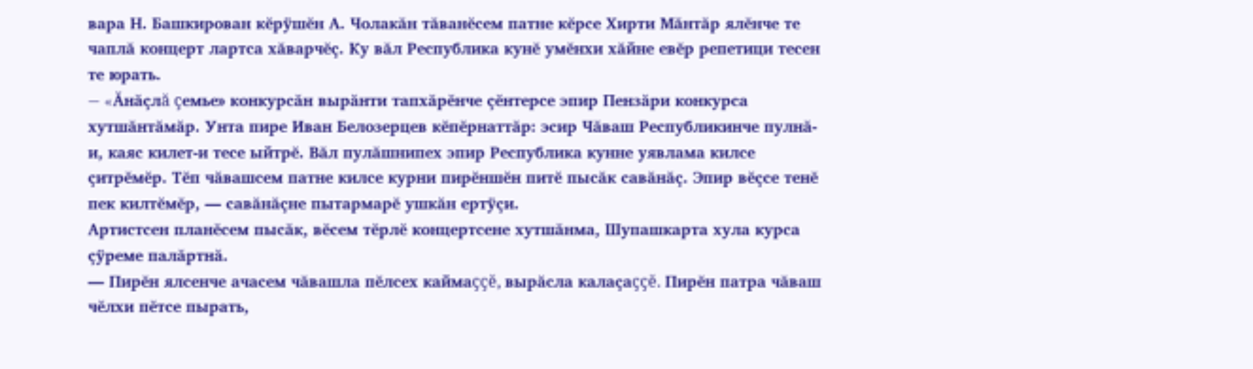вара Н. Башкирован кĕрÿшĕн А. Чолакăн тăванĕсем патне кĕрсе Хирти Мăнтăр ялĕнче те чаплă концерт лартса хăварчĕç. Ку вăл Республика кунĕ умĕнхи хăйне евĕр репетици тесен те юрать.
— «Ăнăçлă çемье» конкурсăн вырăнти тапхăрĕнче çĕнтерсе эпир Пензăри конкурса хутшăнтăмăр. Унта пире Иван Белозерцев кĕпĕрнаттăр: эсир Чăваш Республикинче пулнă-и, каяс килет-и тесе ыйтрĕ. Вăл пулăшнипех эпир Республика кунне уявлама килсе çитрĕмĕр. Тĕп чăвашсем патне килсе курни пирĕншĕн питĕ пысăк савăнăç. Эпир вĕçсе тенĕ пек килтĕмĕр, — савăнăçне пытармарĕ ушкăн ертÿçи.
Артистсен планĕсем пысăк, вĕсем тĕрлĕ концертсене хутшăнма, Шупашкарта хула курса çÿреме палăртнă.
— Пирĕн ялсенче ачасем чăвашла пĕлсех каймаççĕ, вырăсла калаçаççĕ. Пирĕн патра чăваш чĕлхи пĕтсе пырать,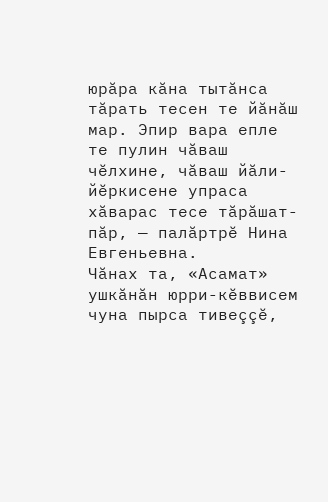юрăра кăна тытăнса тăрать тесен те йăнăш мар. Эпир вара епле те пулин чăваш чĕлхине, чăваш йăли-йĕркисене упраса хăварас тесе тăрăшат- пăр, — палăртрĕ Нина Евгеньевна.
Чăнах та, «Асамат» ушкăнăн юрри-кĕввисем чуна пырса тивеççĕ,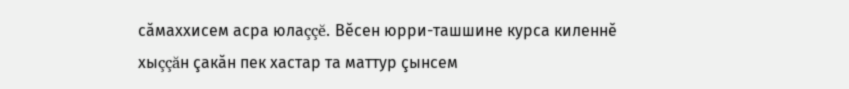сăмаххисем асра юлаççĕ. Вĕсен юрри-ташшине курса киленнĕ хыççăн çакăн пек хастар та маттур çынсем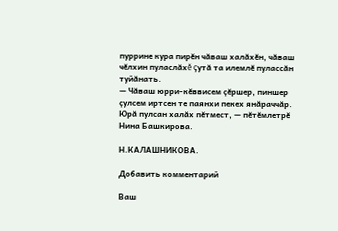пуррине кура пирĕн чăваш халăхĕн, чăваш чĕлхин пуласлăхĕ çутă та илемлĕ пулассăн туйăнать.
— Чăваш юрри-кĕввисем çĕршер, пиншер çулсем иртсен те паянхи пекех янăраччăр. Юрă пулсан халăх пĕтмест, — пĕтĕмлетрĕ Нина Башкирова.

Н.КАЛАШНИКОВА.

Добавить комментарий

Ваш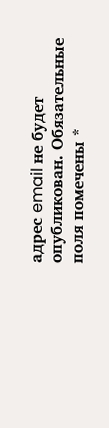адрес email не будет опубликован. Обязательные поля помечены *